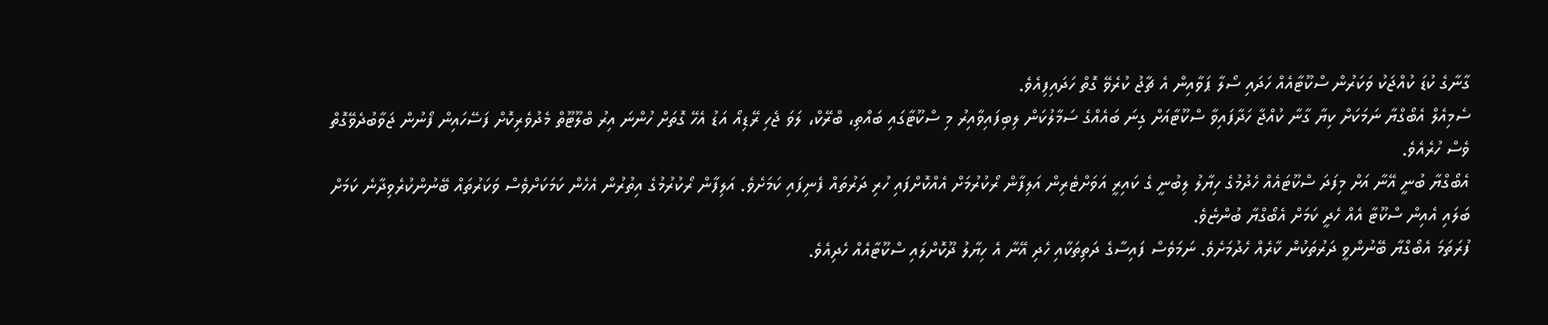ގާނާގެ ކުޑަ ކުއްޖަކު ވަކަރުން ސްކޫޓާއެއް ހަދައި ސޯލާ ޕަވާއިން އެ ޗާޖު ކުރެވޭ ގޮތް ހަދައިފިއެވެ.
ސެމިއެލް އެބޯގްޔާ ނަމަކަށް ކިޔާ ގާނާ ކުއްޖާ ހަދާފައިވާ ސްކޫޓާއަށް ގިނަ ބައެއްގެ ސަމާލުކަން ލިބިފައިވާއިރު މި ސްކޫޓާގައި ބައްތި، ބްރޭކް، ލަވަ ޖެހި ރޭޑިއޯ އަޑު އެހޭ ގޮތަށް ހުންނަ އިރު ބްލޫޓޫތް މެދުވެރިކޮށް ފަސޭހައިން ފޯނުން ޖަވާބުދެވޭގޮތް ވެސް ހުރެއެވެ.
އެބޯގްޔާ ބުނީ އޭނާ އަށް މިފަދަ ސްކޫޓައެއް ހެދުމުގެ ހިޔާލު ލިބުނީ ގެ ކައިރީ އަވަށްޓެރިން އަލިފާން ރޯކުރުމަށް އެއްކޮށްފައި ހުރި ދަރުތައް ފެނިފައި ކަމަށެވެ. އަލިފާން ރޯކުރުމުގެ އިތުރުން އެހެން ކަމަކަށްވެސް ވަކަރުތައް ބޭނުންކުރެވިދާނެ ކަމަށް ބަލައި އެއިން ސްކޫޓާ އެއް ހެދީ ކަމަށް އެބޯގްޔާ ބުންޏެވެ.
ފުރަތަމަ އެބޯގްޔާ ބޭނުންވީ ދަރުތަކުން ކާރެއް ހެދުމަށެވެ. ނަމަވެސް ފައިސާގެ ދަތިތަކާއި ހެދި އޭނާ އެ ހިޔާލު ދޫކޮށްލައި ސްކޫޓާއެއް ހެދިއެވެ.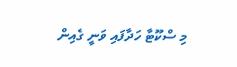މި ސްކޫޓާ ހަދާފައި ވަނީ ގެއިން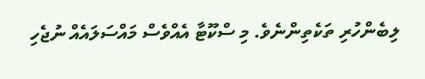ލިބެންހުރި ތަކެތިންނެވެ. މި ސްކޫޓާ އެއްވެސް މައްސަލައެއް ނުޖެހި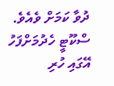ދުވާ ކަމަށް ވެއެވެ.
ސްކޫޓީ ހެދުމަށްފަހު އޭގައި ހުރި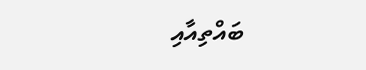ބައްތިއާއި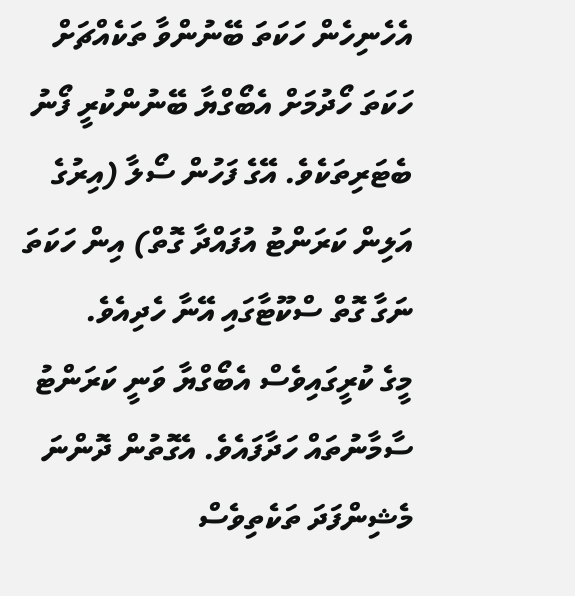އެހެނިހެން ހަކަތަ ބޭނުންވާ ތަކެއްޗަށް ހަކަތަ ހޯދުމަށް އެބޯގްޔާ ބޭނުންކުރީ ފޯނު ބެޓަރިތަކެވެ. އޭގެ ފަހުން ސޯލާ (އިރުގެ އަލިން ކަރަންޓު އުފައްދާ ގޮތް) އިން ހަކަތަ ނަގާ ގޮތް ސްކޫޓާގައި އޭނާ ހެދިއެވެ.
މީގެ ކުރީގައިވެސް އެބޯގްޔާ ވަނީ ކަރަންޓު ސާމާނުތައް ހަދާފައެވެ. އެގޮތުން ދޮންނަ މެޝިންފަދަ ތަކެތިވެސް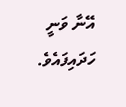އޭނާ ވަނީ ހަދައިފައެވެ.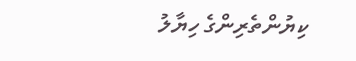ކިޔުންތެރިންގެ ހިޔާލު